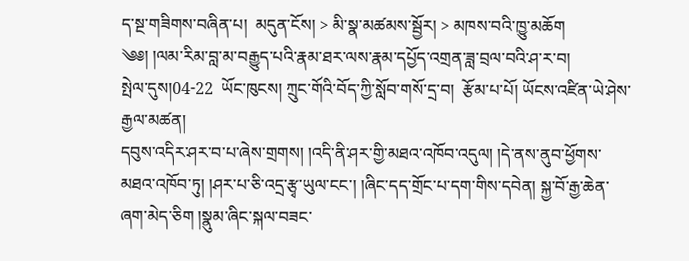ད་སྔ་གཟིགས་བཞིན་པ།  མདུན་ངོས། > མི་སྣ་མཚམས་སྦྱོར། > མཁས་བའི་ཁྱུ་མཆོག
༄༅། །ལམ་རིམ་བླ་མ་བརྒྱུད་པའི་རྣམ་ཐར་ལས་རྣམ་དཔྱོད་འགྲན་ཟླ་བྲལ་བའི་ཤ་ར་བ།
སྤེལ་དུས།04-22  ཡོང་ཁུངས། ཀྲུང་གོའི་བོད་ཀྱི་སློབ་གསོ་དྲ་བ།  རྩོམ་པ་པོ། ཡོངས་འཛིན་ཡེ་ཤེས་རྒྱལ་མཚན།
དབུས་འདིར་ཤར་བ་པ་ཞེས་གྲགས། །འདི་ནི་ཤར་གྱི་མཐའ་འཁོབ་འདུལ། །དེ་ནས་ནུབ་ཕྱོགས་མཐའ་འཁོབ་ཏུ། །ཤར་པ་ཅི་འདྲ་རྩྭ་ཡུལ་ངང་། །ཞིང་དད་གྲོང་པ་དག་གིས་དབེན། སྐྱ་བོ་རྒྱ་ཆེན་ཞག་མེད་ཅིག །སྣུམ་ཞིང་སྐལ་བཟང་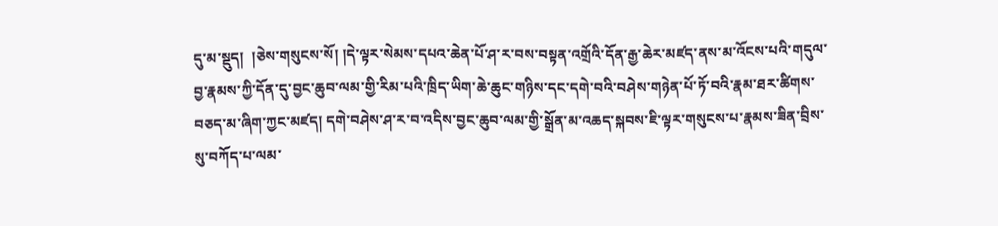དུ་མ་སྡུད།  །ཅེས་གསུངས་སོ། །དེ་ལྟར་སེམས་དཔའ་ཆེན་པོ་ཤ་ར་བས་བསྟན་འགྲོའི་དོན་རྒྱ་ཆེར་མཛད་ནས་མ་འོངས་པའི་གདུལ་བྱ་རྣམས་ཀྱི་དོན་དུ་བྱང་ཆུབ་ལམ་གྱི་རིམ་པའི་ཁྲིད་ཡིག་ཆེ་ཆུང་གཉིས་དང་དགེ་བའི་བཤེས་གཉེན་པོ་ཏོ་བའི་རྣམ་ཐར་ཚིགས་བཅད་མ་ཞིག་ཀྱང་མཛད། དགེ་བཤེས་ཤ་ར་བ་འདིས་བྱང་ཆུབ་ལམ་གྱི་སྒྲོན་མ་འཆད་སྐབས་ཇི་ལྟར་གསུངས་པ་རྣམས་ཟིན་བྲིས་སུ་བཀོད་པ་ལམ་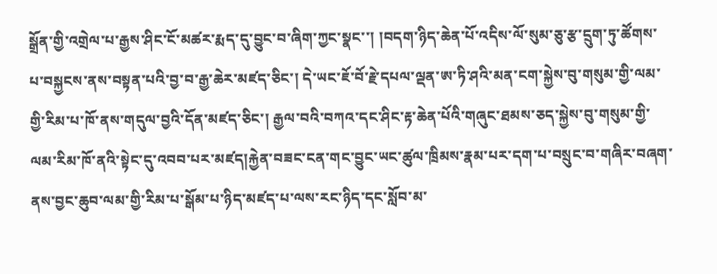སྒྲོན་གྱི་འགྲེལ་པ་རྒྱས་ཤིང་ངོ་མཚར་རྨད་དུ་བྱུང་བ་ཞིག་ཀྱང་སྣང་་། །བདག་ཉིད་ཆེན་པོ་འདིས་ལོ་སུམ་ཅུ་རྩ་དྲུག་ཏུ་ཚོགས་པ་བསྐྱངས་ནས་བསྟན་པའི་བྱ་བ་རྒྱ་ཆེར་མཛད་ཅིང་། དེ་ཡང་ཇོ་བོ་རྗེ་དཔལ་ལྡན་ཨ་ཏི་ཤའི་མན་ངག་སྐྱེས་བུ་གསུམ་གྱི་ལམ་གྱི་རིམ་པ་ཁོ་ནས་གདུལ་བྱའི་དོན་མཛད་ཅིང་། རྒྱལ་བའི་བཀའ་དང་ཤིང་རྟ་ཆེན་པོའི་གཞུང་ཐམས་ཅད་སྐྱེས་བུ་གསུམ་གྱི་ལམ་རིམ་ཁོ་ནའི་སྟེང་དུ་འབབ་པར་མཛད།རྐྱེན་བཟང་ངན་གང་བྱུང་ཡང་ཚུལ་ཁྲིམས་རྣམ་པར་དག་པ་བསྲུང་བ་གཞིར་བཞག་ནས་བྱང་ཆུབ་ལམ་གྱི་རིམ་པ་སྒོམ་པ་ཉིད་མཛད་པ་ལས་རང་ཉིད་དང་སློབ་མ་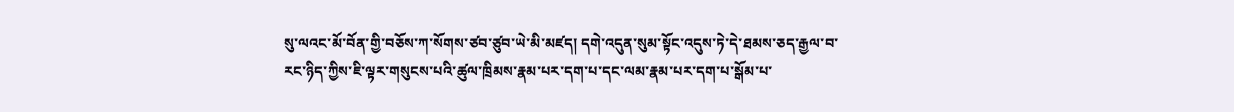སུ་ལའང་མོ་བོན་གྱི་བཅོས་ཀ་སོགས་ཙབ་ཙུབ་ཡེ་མི་མཛད། དགེ་འདུན་སུམ་སྟོང་འདུས་ཏེ་དེ་ཐམས་ཅད་རྒྱལ་བ་རང་ཉིད་ཀྱིས་ཇི་ལྟར་གསུངས་པའི་ཚུལ་ཁྲིམས་རྣམ་པར་དག་པ་དང་ལམ་རྣམ་པར་དག་པ་སྒོམ་པ་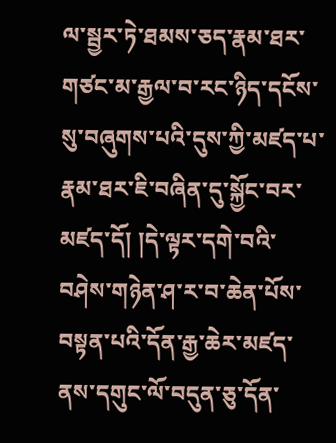ལ་སྦྱར་ཏེ་ཐམས་ཅད་རྣམ་ཐར་གཙང་མ་རྒྱལ་བ་རང་ཉིད་དངོས་སུ་བཞུགས་པའི་དུས་ཀྱི་མཛད་པ་རྣམ་ཐར་ཇི་བཞིན་དུ་སྐྱོང་བར་མཛད་དོ། །དེ་ལྟར་དགེ་བའི་བཤེས་གཉེན་ཤ་ར་བ་ཆེན་པོས་བསྟན་པའི་དོན་རྒྱ་ཆེར་མཛད་ནས་དགུང་ལོ་བདུན་ཅུ་དོན་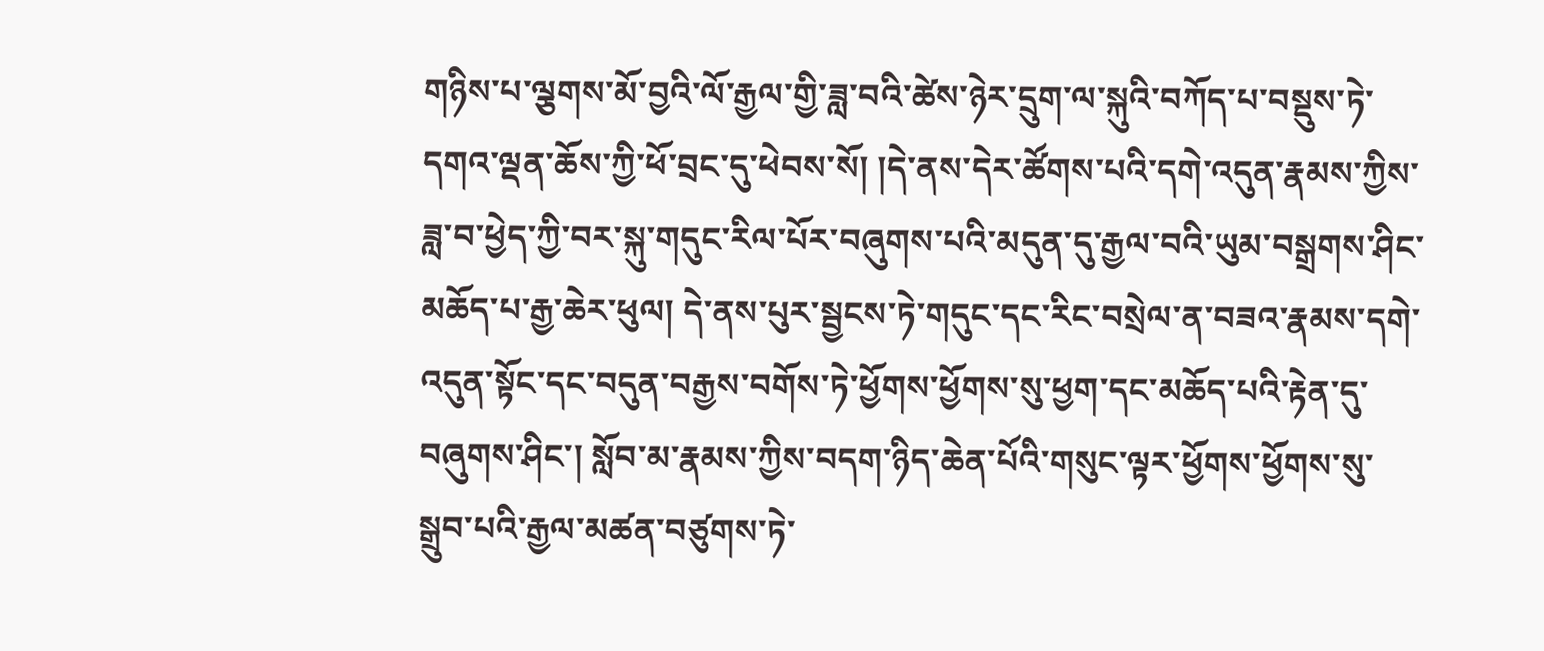གཉིས་པ་ལྕགས་མོ་བྱའི་ལོ་རྒྱལ་གྱི་ཟླ་བའི་ཚེས་ཉེར་དྲུག་ལ་སྐུའི་བཀོད་པ་བསྡུས་ཏེ་དགའ་ལྡན་ཆོས་ཀྱི་ཕོ་བྲང་དུ་ཕེབས་སོ། །དེ་ནས་དེར་ཚོགས་པའི་དགེ་འདུན་རྣམས་ཀྱིས་ཟླ་བ་ཕྱེད་ཀྱི་བར་སྐུ་གདུང་རིལ་པོར་བཞུགས་པའི་མདུན་དུ་རྒྱལ་བའི་ཡུམ་བསྒྲགས་ཤིང་མཆོད་པ་རྒྱ་ཆེར་ཕུལ། དེ་ནས་པུར་སྦྱངས་ཏེ་གདུང་དང་རིང་བསྲེལ་ན་བཟའ་རྣམས་དགེ་འདུན་སྟོང་དང་བདུན་བརྒྱས་བགོས་ཏེ་ཕྱོགས་ཕྱོགས་སུ་ཕྱག་དང་མཆོད་པའི་རྟེན་དུ་བཞུགས་ཤིང་། སློབ་མ་རྣམས་ཀྱིས་བདག་ཉིད་ཆེན་པོའི་གསུང་ལྟར་ཕྱོགས་ཕྱོགས་སུ་སྒྲུབ་པའི་རྒྱལ་མཚན་བཙུགས་ཏེ་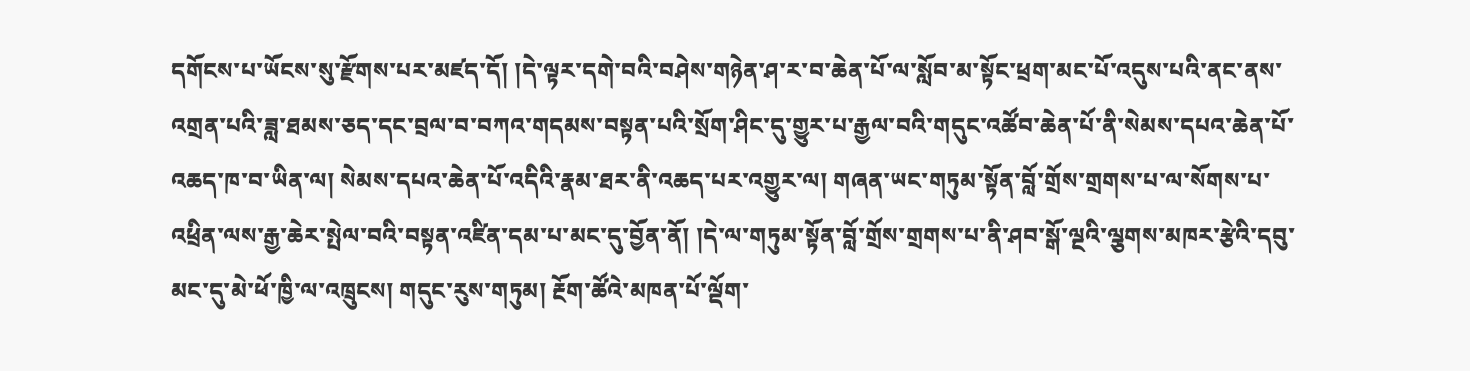དགོངས་པ་ཡོངས་སུ་རྫོགས་པར་མཛད་དོ། །དེ་ལྟར་དགེ་བའི་བཤེས་གཉེན་ཤ་ར་བ་ཆེན་པོ་ལ་སློབ་མ་སྟོང་ཕྲག་མང་པོ་འདུས་པའི་ནང་ནས་འགྲན་པའི་ཟླ་ཐམས་ཅད་དང་བྲལ་བ་བཀའ་གདམས་བསྟན་པའི་སྲོག་ཤིང་དུ་གྱུར་པ་རྒྱལ་བའི་གདུང་འཚོབ་ཆེན་པོ་ནི་སེམས་དཔའ་ཆེན་པོ་འཆད་ཁ་བ་ཡིན་ལ། སེམས་དཔའ་ཆེན་པོ་འདིའི་རྣམ་ཐར་ནི་འཆད་པར་འགྱུར་ལ། གཞན་ཡང་གཏུམ་སྟོན་བློ་གྲོས་གྲགས་པ་ལ་སོགས་པ་འཕྲིན་ལས་རྒྱ་ཆེར་སྤེལ་བའི་བསྟན་འཛིན་དམ་པ་མང་དུ་བྱོན་ནོ། །དེ་ལ་གཏུམ་སྟོན་བློ་གྲོས་གྲགས་པ་ནི་ཤབ་སྒོ་ལྔའི་ལྕགས་མཁར་རྩེའི་དབུ་མང་དུ་མེ་ཕོ་ཁྱི་ལ་འཁྲུངས། གདུང་རུས་གཏུམ། རྔོག་ཚོའེ་མཁན་པོ་ལྡོག་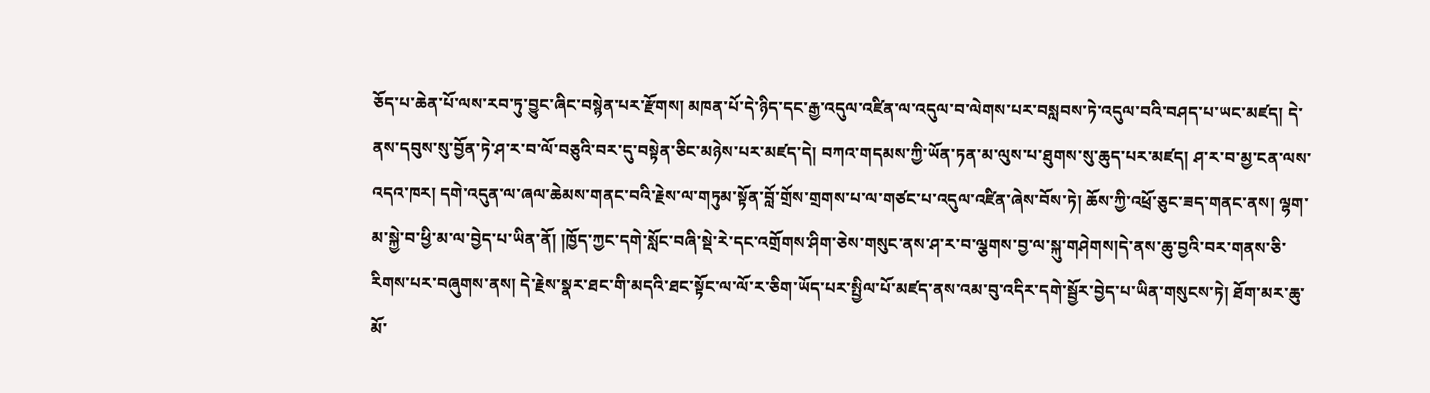ཅོད་པ་ཆེན་པོ་ལས་རབ་ཏུ་བྱུང་ཞིང་བསྙེན་པར་རྫོགས། མཁན་པོ་དེ་ཉིད་དང་རྒྱ་འདུལ་འཛིན་ལ་འདུལ་བ་ལེགས་པར་བསླབས་ཏེ་འདུལ་བའི་བཤད་པ་ཡང་མཛད། དེ་ནས་དབུས་སུ་བྱོན་ཏེ་ཤ་ར་བ་ལོ་བཅུའི་བར་དུ་བསྟེན་ཅིང་མཉེས་པར་མཛད་དེ། བཀའ་གདམས་ཀྱི་ཡོན་ཏན་མ་ལུས་པ་ཐུགས་སུ་ཆུད་པར་མཛད། ཤ་ར་བ་མྱ་ངན་ལས་འདའ་ཁར། དགེ་འདུན་ལ་ཞལ་ཆེམས་གནང་བའི་རྗེས་ལ་གཏུམ་སྟོན་བློ་གྲོས་གྲགས་པ་ལ་གཙང་པ་འདུལ་འཛིན་ཞེས་བོས་ཏེ། ཆོས་ཀྱི་འཕྲོ་ཅུང་ཟད་གནང་ནས། ལྷག་མ་སྐྱེ་བ་ཕྱི་མ་ལ་བྱེད་པ་ཡིན་ནོ། །ཁྱོད་ཀྱང་དགེ་སློང་བཞི་སྡེ་རེ་དང་འགྲོགས་ཤིག་ཅེས་གསུང་ནས་ཤ་ར་བ་ལྕགས་བྱ་ལ་སྐུ་གཤེགས།དེ་ནས་ཆུ་བྱའི་བར་གནས་ཅི་རིགས་པར་བཞུགས་ནས། དེ་རྗེས་སྣར་ཐང་གི་མདའི་ཐང་སྟོང་ལ་ལོ་ར་ཅིག་ཡོད་པར་སྤྱིལ་པོ་མཛད་ནས་འམ་བུ་འདིར་དགེ་སྦྱོར་བྱེད་པ་ཡིན་གསུངས་ཏེ། ཐོག་མར་ཆུ་མོ་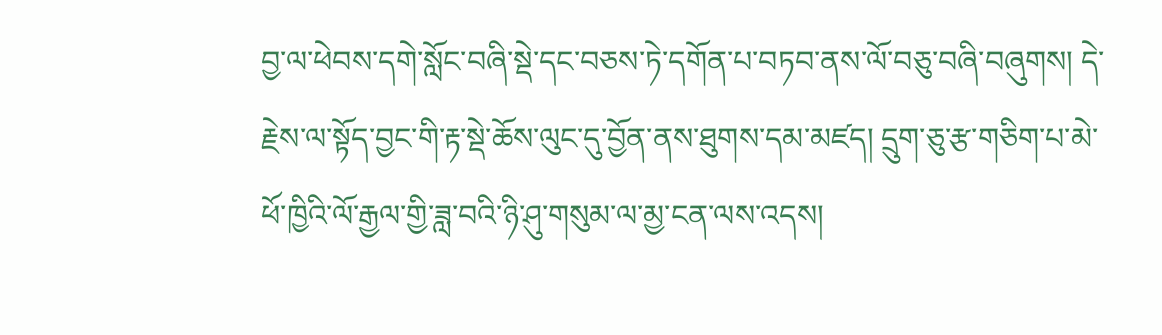བྱ་ལ་ཕེབས་དགེ་སློང་བཞི་སྡེ་དང་བཅས་ཏེ་དགོན་པ་བཏབ་ནས་ལོ་བཅུ་བཞི་བཞུགས། དེ་རྗེས་ལ་སྟོད་བྱང་གི་རྟ་སྡེ་ཆོས་ལུང་དུ་བྱོན་ནས་ཐུགས་དམ་མཛད། དྲུག་ཅུ་རྩ་གཅིག་པ་མེ་ཕོ་ཁྱིའི་ལོ་རྒྱལ་གྱི་ཟླ་བའི་ཉི་ཤུ་གསུམ་ལ་མྱ་ངན་ལས་འདས།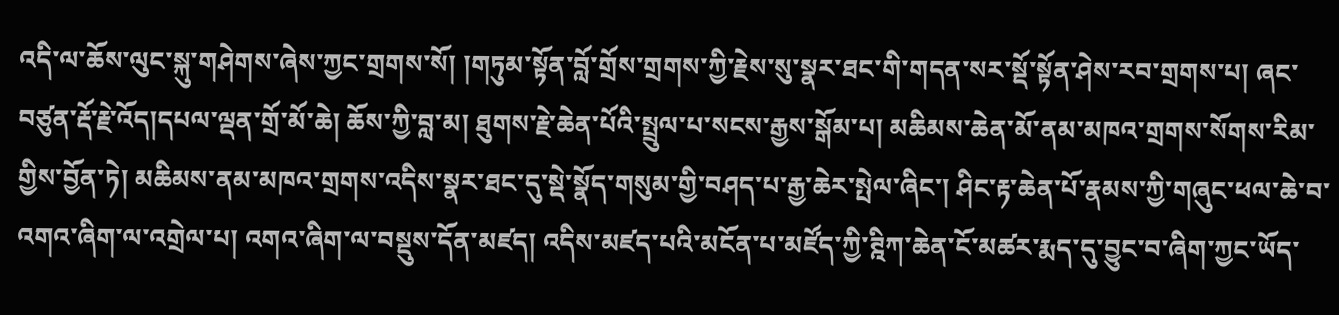འདི་ལ་ཆོས་ལུང་སྐུ་གཤེགས་ཞེས་ཀྱང་གྲགས་སོ། །གཏུམ་སྟོན་བློ་གྲོས་གྲགས་ཀྱི་རྗེས་སུ་སྣར་ཐང་གི་གདན་སར་སྡོ་སྟོན་ཤེས་རབ་གྲགས་པ། ཞང་བཙུན་རྡོ་རྗེ་འོད།དཔལ་ལྡན་གྲོ་མོ་ཆེ། ཆོས་ཀྱི་བླ་མ། ཐུགས་རྗེ་ཆེན་པོའི་སྤྲུལ་པ་སངས་རྒྱས་སྒོམ་པ། མཆིམས་ཆེན་མོ་ནམ་མཁའ་གྲགས་སོགས་རིམ་གྱིས་བྱོན་ཏེ། མཆིམས་ནམ་མཁའ་གྲགས་འདིས་སྣར་ཐང་དུ་སྡེ་སྣོད་གསུམ་གྱི་བཤད་པ་རྒྱ་ཆེར་སྤེལ་ཞིང་། ཤིང་རྟ་ཆེན་པོ་རྣམས་ཀྱི་གཞུང་ཕལ་ཆེ་བ་འགའ་ཞིག་ལ་འགྲེལ་པ། འགའ་ཞིག་ལ་བསྡུས་དོན་མཛད། འདིས་མཛད་པའི་མངོན་པ་མཛོད་ཀྱི་ཊྰིཀ་ཆེན་ངོ་མཚར་རྨད་དུ་བྱུང་བ་ཞིག་ཀྱང་ཡོད་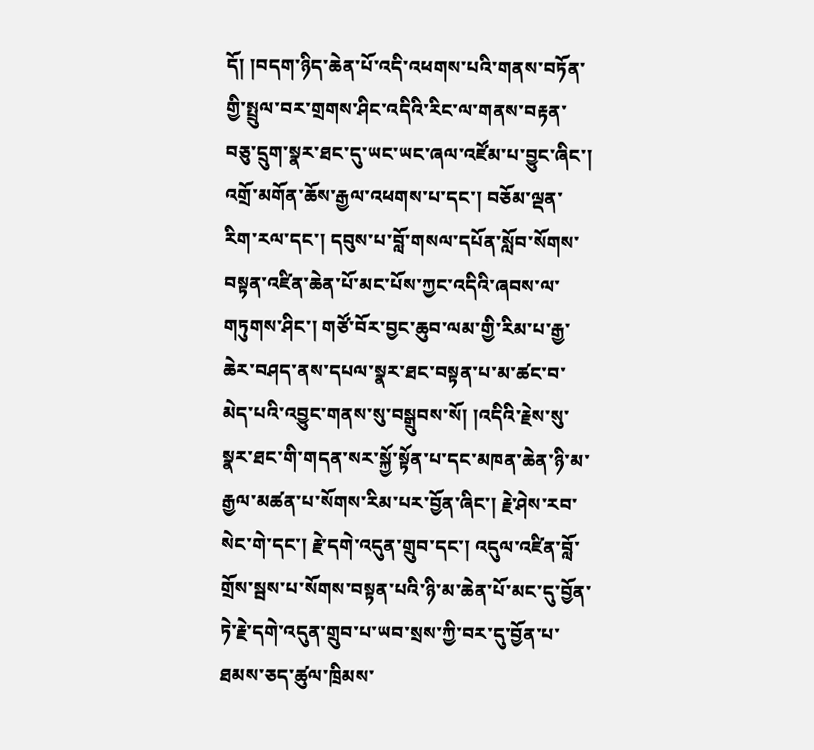དོ། །བདག་ཉིད་ཆེན་པོ་འདི་འཕགས་པའི་གནས་བཏོན་གྱི་སྤྲུལ་བར་གྲགས་ཤིང་འདིའི་རིང་ལ་གནས་བརྟན་བཅུ་དྲུག་སྣར་ཐང་དུ་ཡང་ཡང་ཞལ་འཛོམ་པ་བྱུང་ཞིང་། འགྲོ་མགོན་ཆོས་རྒྱལ་འཕགས་པ་དང་། བཅོམ་ལྡན་རིག་རལ་དང་། དབུས་པ་བློ་གསལ་དཔོན་སློབ་སོགས་བསྟན་འཛིན་ཆེན་པོ་མང་པོས་ཀྱང་འདིའི་ཞབས་ལ་གཏུགས་ཤིང་། གཙོ་བོར་བྱང་ཆུབ་ལམ་གྱི་རིམ་པ་རྒྱ་ཆེར་བཤད་ནས་དཔལ་སྣར་ཐང་བསྟན་པ་མ་ཚང་བ་མེད་པའི་འབྱུང་གནས་སུ་བསྒྲུབས་སོ། །འདིའི་རྗེས་སུ་སྣར་ཐང་གི་གདན་སར་སྐྱོ་སྟོན་པ་དང་མཁན་ཆེན་ཉི་མ་རྒྱལ་མཚན་པ་སོགས་རིམ་པར་བྱོན་ཞིང་། རྗེ་ཤེས་རབ་སེང་གེ་དང་། རྗེ་དགེ་འདུན་གྲུབ་དང་། འདུལ་འཛིན་བློ་གྲོས་སྦས་པ་སོགས་བསྟན་པའི་ཉི་མ་ཆེན་པོ་མང་དུ་བྱོན་ཏེ་རྗེ་དགེ་འདུན་གྲུབ་པ་ཡབ་སྲས་ཀྱི་བར་དུ་བྱོན་པ་ཐམས་ཅད་ཚུལ་ཁྲིམས་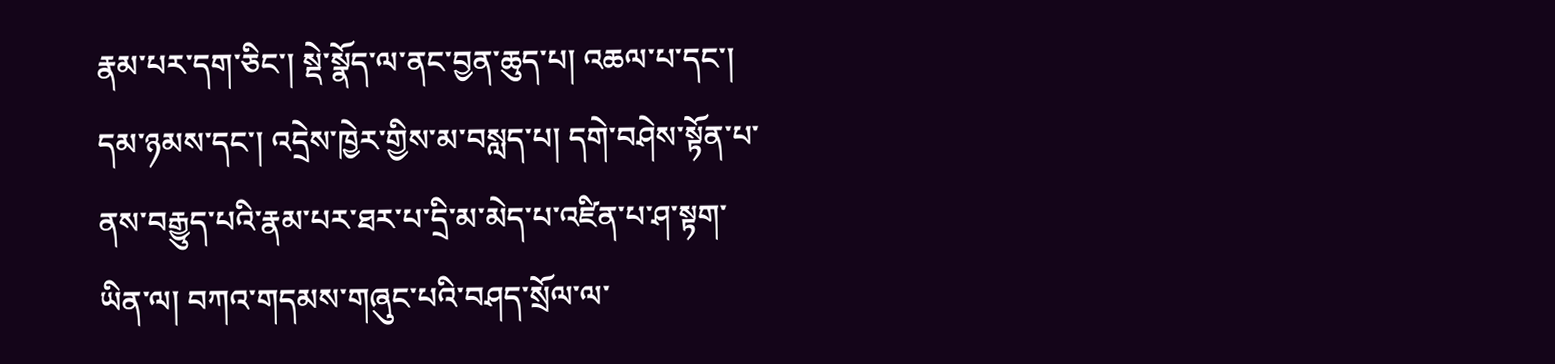རྣམ་པར་དག་ཅིང་། སྡེ་སྣོད་ལ་ནང་བྱན་ཆུད་པ། འཆལ་པ་དང་། དམ་ཉམས་དང་། འདྲེས་ཁྱེར་གྱིས་མ་བསླད་པ། དགེ་བཤེས་སྟོན་པ་ནས་བརྒྱུད་པའི་རྣམ་པར་ཐར་པ་དྲི་མ་མེད་པ་འཛིན་པ་ཤ་སྟག་ཡིན་ལ། བཀའ་གདམས་གཞུང་པའི་བཤད་སྲོལ་ལ་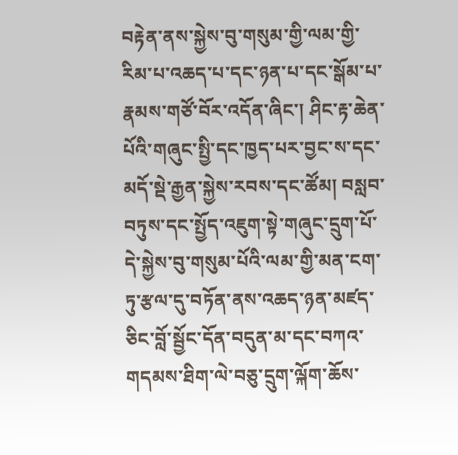བརྟེན་ནས་སྐྱེས་བུ་གསུམ་གྱི་ལམ་གྱི་རིམ་པ་འཆད་པ་དང་ཉན་པ་དང་སྒོམ་པ་རྣམས་གཙོ་བོར་འདོན་ཞིང་། ཤིང་རྟ་ཆེན་པོའི་གཞུང་སྤྱི་དང་ཁྱད་པར་བྱང་ས་དང་མདོ་སྡེ་རྒྱན་སྐྱེས་རབས་དང་ཚོམ། བསླབ་བཏུས་དང་སྤྱོད་འཇུག་སྟེ་གཞུང་དྲུག་པོ་དེ་སྐྱེས་བུ་གསུམ་པོའི་ལམ་གྱི་མན་ངག་ཏུ་རྩལ་དུ་བཏོན་ནས་འཆད་ཉན་མཛད་ཅིང་བློ་སྦྱོང་དོན་བདུན་མ་དང་བཀའ་གདམས་ཐིག་ལེ་བཅུ་དྲུག་ལྐོག་ཆོས་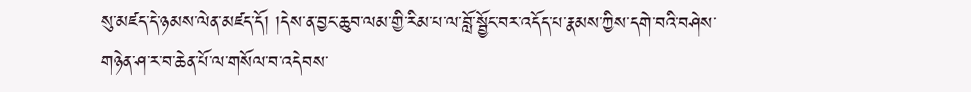སུ་མཛད་དེ་ཉམས་ལེན་མཛད་དོ། །དེས་ན་བྱང་ཆུབ་ལམ་གྱི་རིམ་པ་ལ་བློ་སྦྱོང་བར་འདོད་པ་རྣམས་ཀྱིས་དགེ་བའི་བཤེས་གཉེན་ཤ་ར་བ་ཆེན་པོ་ལ་གསོལ་བ་འདེབས་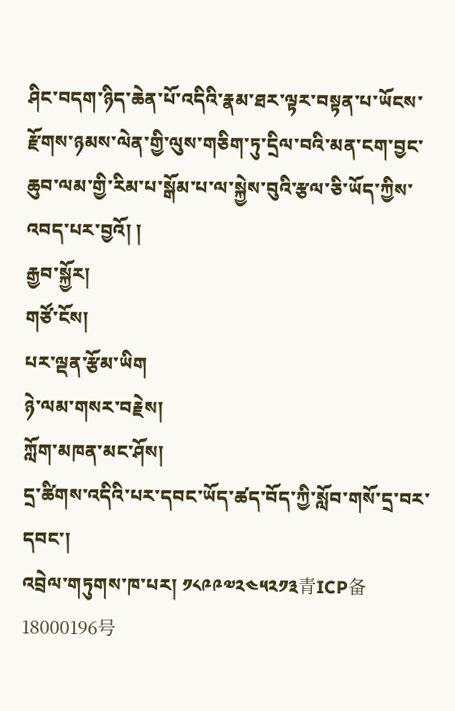ཤིང་བདག་ཉིད་ཆེན་པོ་འདིའི་རྣམ་ཐར་ལྟར་བསྟན་པ་ཡོངས་རྫོགས་ཉམས་ལེན་གྱི་ལུས་གཅིག་ཏུ་དྲིལ་བའི་མན་ངག་བྱང་ཆུབ་ལམ་གྱི་རིམ་པ་སྒོམ་པ་ལ་སྐྱེས་བུའི་རྩལ་ཅི་ཡོད་ཀྱིས་འབད་པར་བྱའོ། །
རྒྱབ་སྐྱོར།
གཙོ་ངོས།
པར་ལྡན་རྩོམ་ཡིག
ཉེ་ལམ་གསར་བརྗེས།
ཀློག་མཁན་མང་ཤོས།
དྲ་ཚིགས་འདིའི་པར་དབང་ཡོད་ཚད་བོད་ཀྱི་སློབ་གསོ་དྲ་བར་དབང་།
འབྲེལ་གཏུགས་ཁ་པར། ༡༨༩༩༧༢༤༥༢༡༣青ICP备18000196号